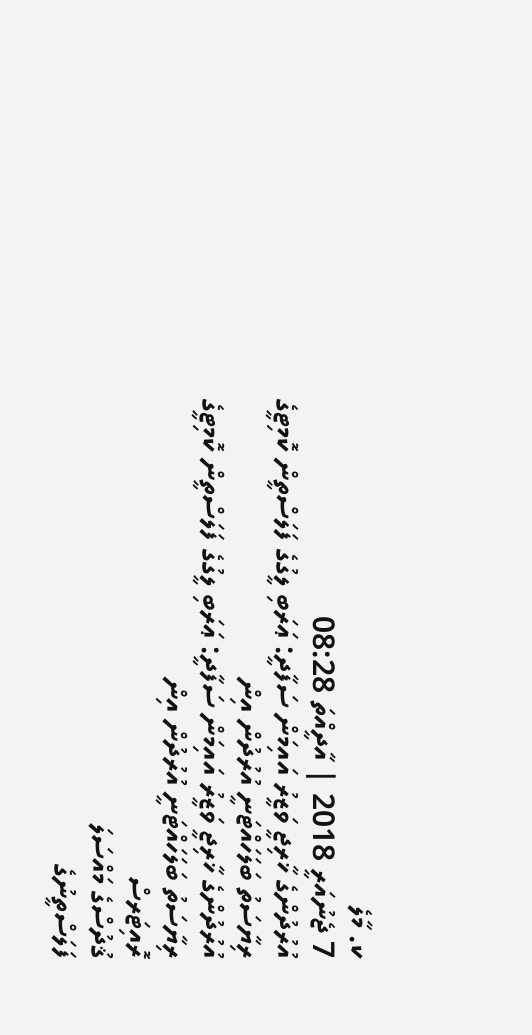ކ. މާލެ
7 ޖެނުއަރީ 2018 | އާދީއްތަ 08:28
އުރުދުންގެ ޚާރިޖީ ވަޒީރު އައިމަން ސަފާދީ: ޢަރަބި ލީގުގެ ފަލަސްތީން ކޮމިޓީގެ ރިޔާސަތު ބަލަހައްޓަނީ އުރުދުން އިން
އުރުދުންގެ ޚާރިޖީ ވަޒީރު އައިމަން ސަފާދީ: ޢަރަބި ލީގުގެ ފަލަސްތީން ކޮމިޓީގެ ރިޔާސަތު ބަލަހައްޓަނީ އުރުދުން އިން
ރޮއިޓަރސް
ޤުދުސްގެ މައްސަލަ
ފަލަސްތީނުގެ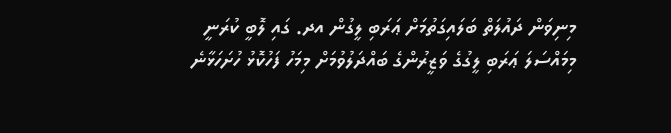މިނިވަން ދައުލަތް ބަލައިގަތުމަށް ޢަރަބި ލީގުން އދ. ގައި ލޮބީ ކުރަނީ
މިމައްސަލަ ޢަރަބި ލީގުގެ ވަޒީރުންގެ ބައްދަލުވުމަށް މިމަހު ފަހުކޮޅު ހުށަހަޅާނެ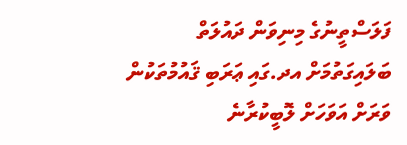ފަލަސްތީނުގެ މިނިވަން ދައުލަތް ބަލައިގަތުމަށް އދ.ގައި ޢަރަބި ޤައުމުތަކުން ވަރަށް އަވަހަށް ލޮބީކުރާނެ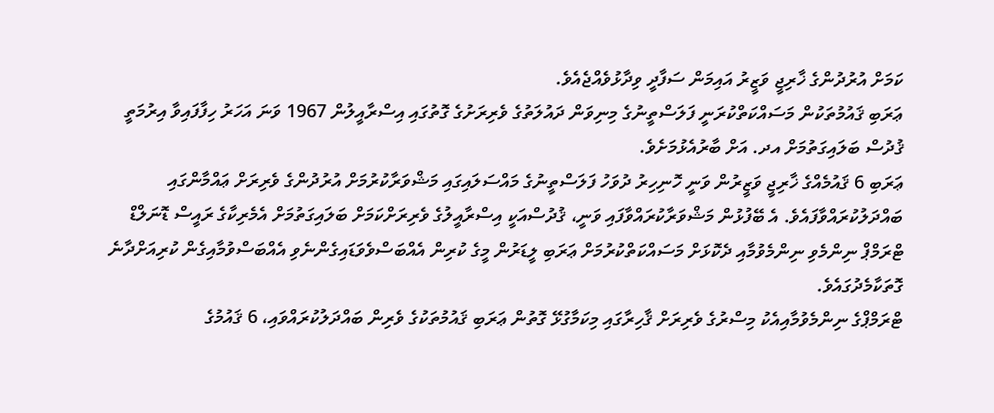ކަމަށް އުރުދުންގެ ޚާރިޖީ ވަޒީރު އައިމަން ސަފާދީ ވިދާޅުވެއްޖެއެވެ.
ޢަރަބި ޤައުމުތަކުން މަސައްކަތްކުރަނީ ފަލަސްތީނުގެ މިނިވަން ދައުލަތުގެ ވެރިރަށުގެ ގޮތުގައި އިސްރާއީލުން 1967 ވަނަ އަހަރު ހިފާފައިވާ އިރުމަތީ ޤުދުސް ބަލައިގަތުމަށް އދ. އަށް ބާރުއެޅުމަށެވެ.
ޢަރަބި 6 ޤައުމެއްގެ ޚާރިޖީ ވަޒީރުން ވަނީ ހޮނިހިރު ދުވަހު ފަލަސްތީނުގެ މައްސަލައިގައި މަޝްވަރާކުރުމަށް އުރުދުންގެ ވެރިރަށް ޢައްމާންގައި ބައްދަލުކުރައްވާފައެވެ. އެ ބޭފުޅުން މަޝްވަރާކުރައްވާފައި ވަނީ، ޤުދުސްއަކީ އިސްރާއީލުގެ ވެރިރަށްކަމަށް ބަލައިގަތުމަށް އެމެރިކާގެ ރައީސް ޑޮނަލްޑް ޓްރަމްޕް ނިންމެވި ނިންމެވުމާއި ދެކޮޅަށް މަސައްކަތްކުރުމަށް ޢަރަބި ލީޑަރުން މީގެ ކުރިން އެއްބަސްވެވަޑައިގެންނެވި އެއްބަސްވުމާއިގެން ކުރިއަށްދާނެ ގޮތަކާމެދުގައެވެ.
ޓްރަމްޕްގެ ނިންމެވުމާއިއެކު މިސްރުގެ ވެރިރަށް ޤާހިރާގައި މިކަމާގުޅޭ ގޮތުން ޢަރަބި ޤައުމުތަކުގެ ވެރިން ބައްދަލުކުރައްވައި، 6 ޤައުމުގެ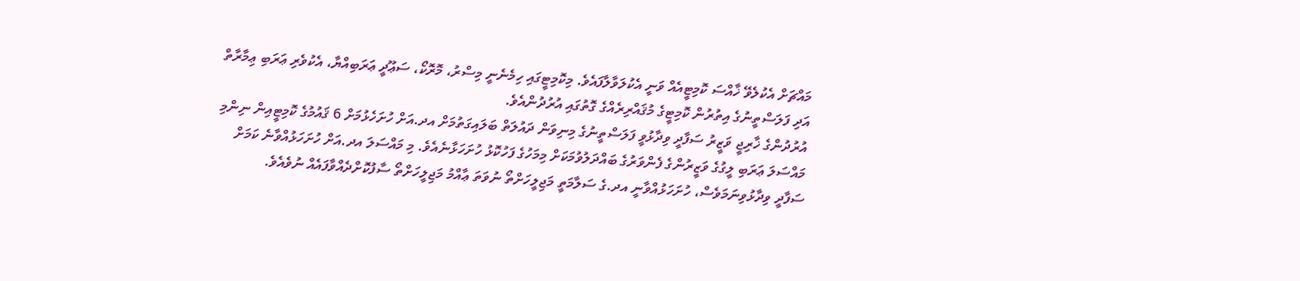މައްޗަށް އެކުލެވޭ ޚާއްސަ ކޮމިޓީއެއް ވަނީ އެކުލަވާލާފައެވެ. މިކޮމިޓީގައި ހިމެނެނީ މިސްރު، މޮރޮކޯ، ސަޢޫދީ ޢަރަބިއްޔާ، އެކުވެރި ޢަރަބި ޢިމާރާތް އަދި ފަލަސްތީނުގެ އިތުރުން ކޮމިޓީގެ މުޤައްރިރެއްގެ ގޮތުގައި އުރުދުންއެވެ.
އުރުދުންގެ ޚާރިޖީ ވަޒީރު ސަފާދީ ވިދާޅުވީ ފަލަސްތީނުގެ މިނިވަން ދައުލަތް ބަލައިގަތުމަށް އދ.އަށް ހުށަހެޅުމަށް 6 ޤައުމުގެ ކޮމިޓީއިން ނިންމި މައްސަލަ ޢަރަބި ލީގުގެ ވަޒީރުންގެ ފެންވަރުގެ ބައްދަލުވުމަކަށް މިމަހުގެ ފަހުކޮޅު ހުށަހަޅާނެއެވެ. މި މައްސަލަ އދ.އަށް ހުށަހަޅުއްވާނެ ކަމަށް ސަފާދީ ވިދާޅުވިނަމަވެސް، ހުށަހަޅުއްވާނީ އދ.ގެ ސަލާމަތީ މަޖިލީހަށްތޯ ނުވަތަ ޢާއްމު މަޖިލީހަށްތޯ ސާފުކޮށްދެއްވާފައެއް ނުވެއެވެ.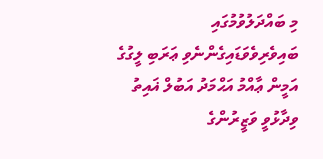މި ބައްދަލުވުމުގައި ބައިވެރިވެވަޑައިގެންނެވި ޢަރަބި ލީގުގެ އަމީން ޢާއްމު އަޙްމަދު އަބުލް ޣައިތު ވިދާޅުވީ ވަޒީރުންގެ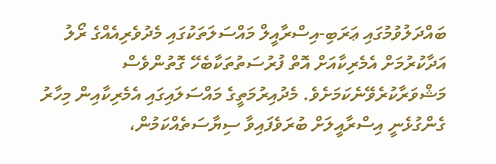ބައްދަލުވުމުގައި ޢަރަބި-އިސްރާއީލް މައްސަލަތަކުގައި މެދުވެރިއެއްގެ ރޯލު އަދާކުރުމަށް އެމެރިކާއަށް އޮތް ފުރުސަތުތަކާބެހޭ ގޮތުންވެސް މަޝްވަރާކުރެވޭނެކަމަށެވެ. މެދުއިރުމަތީގެ މައްސަލައިގައި އެމެރިކާއިން މިހާރު ގެންގުޅެނީ އިސްރާއީލަށް ބުރަވެފައިވާ ސިޔާސަތެއްކަމުން،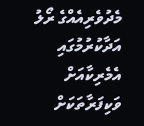މެދުވެރިއެއްގެ ރޯލު އަދާކުރުމުގައި އެމެރިކާއަށް ވަކިފަރާތަކަށް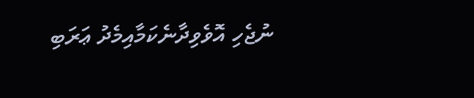ނުޖެހި އޮވެވިދާނެކަމާއިމެދު ޢަރަބި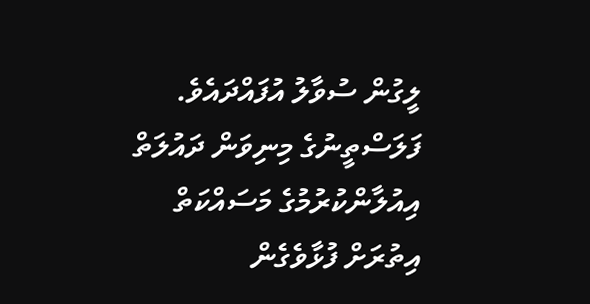ލީގުން ސުވާލު އުފައްދައެވެ.
ފަލަސްތީނުގެ މިނިވަން ދައުލަތް އިއުލާންކުރުމުގެ މަސައްކަތް އިތުރަށް ފުޅާވެގެން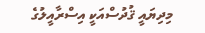މިދިޔައީ ޤުދުސްއަކީ އިސްރާއީލުގެ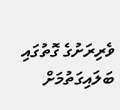ވެރިރަށުގެ ގޮތުގައި ބަލައިގަތުމަށް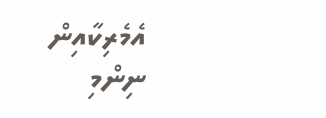އެމެރިކާއިން ނިންމި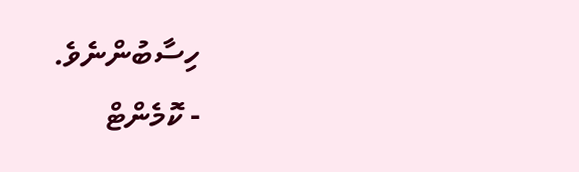ހިސާބުންނެވެ.
- ކޮމެންޓް